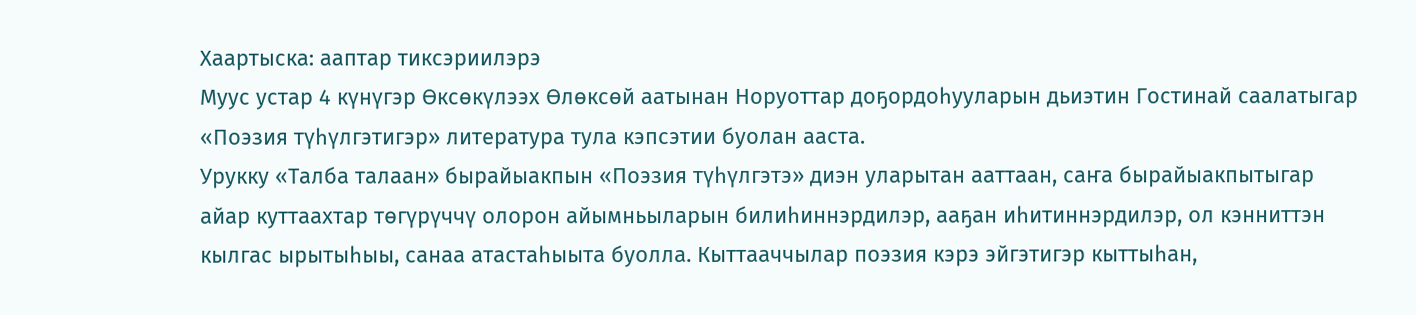Хаартыска: ааптар тиксэриилэрэ
Муус устар 4 күнүгэр Өксөкүлээх Өлөксөй аатынан Норуоттар доҕордоһууларын дьиэтин Гостинай саалатыгар «Поэзия түһүлгэтигэр» литература тула кэпсэтии буолан ааста.
Урукку «Талба талаан» бырайыакпын «Поэзия түһүлгэтэ» диэн уларытан ааттаан, саҥа бырайыакпытыгар айар куттаахтар төгүрүччү олорон айымньыларын билиһиннэрдилэр, ааҕан иһитиннэрдилэр, ол кэнниттэн кылгас ырытыһыы, санаа атастаһыыта буолла. Кыттааччылар поэзия кэрэ эйгэтигэр кыттыһан,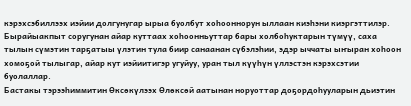кэрэхсэбиллээх иэйии долгунугар ырыа буолбут хоһооннорун ыллаан киэһэни киэргэттилэр.
Бырайыакпыт соругунан айар куттаах хоһоонньуттар бары холбоһуктарын түмүү, саха тылын сүмэтин тарҕатыы үлэтин тула биир санаанан сүбэлэһии, эдэр ыччаты ыҥыран хоһоон хомоҕой тылыгар, айар кут иэйиитигэр угуйуу, уран тыл күүһүн үллэстэн кэрэхсэтии буолаллар.
Бастакы тэрээһиммитин Өксөкүлээх Өлөксөй аатынан норуоттар доҕордоһууларын дьиэтин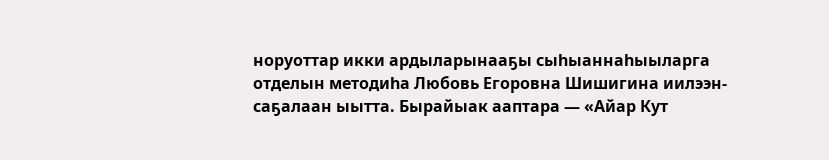норуоттар икки ардыларынааҕы сыһыаннаһыыларга отделын методиһа Любовь Егоровна Шишигина иилээн-саҕалаан ыытта. Бырайыак ааптара — «Айар Кут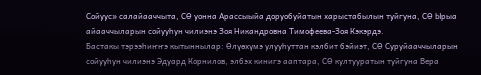Сойуус» салайааччыта, СӨ уонна Арассыыйа доруобуйатын харыстабылын туйгуна, СӨ Ырыа айааччыларын сойууһун чилиэнэ Зоя Никандровна Тимофеева-Зоя Кэкэрдэ.
Бастакы тэрээһиҥҥэ кытыннылар: Өлүөхүмэ улууһуттан кэлбит бэйиэт, СӨ Суруйааччыларын сойууһун чилиэнэ Эдуард Корнилов, элбэх кинигэ ааптара, СӨ култууратын туйгуна Вера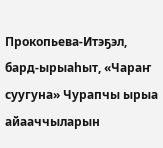Прокопьева-Итэҕэл, бард-ырыаһыт, «Чараҥ суугуна» Чурапчы ырыа айааччыларын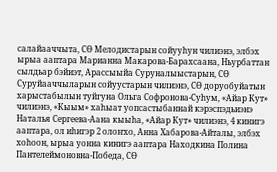салайааччыта, СӨ Мелодистарын сойууһун чилиэнэ, элбэх ырыа ааптара Марианна Макарова-Барахсаана, Ньурбаттан сылдьар бэйиэт, Арассыыйа Суруналыыстарын, СӨ Суруйааччыларын сойуустарын чилиэнэ, СӨ доруобуйатын харыстабылын туйгуна Ольга Софронова-Суһум, «Айар Кут» чилиэнэ, «Кыым» хаһыат уопсастыбаннай кэрэспэдьиэнэ Наталья Сергеева-Аана кыыһа, «Айар Кут» чилиэнэ, 4 кинигэ ааптара, ол иһигэр 2 олоҥхо, Анна Хабарова-Айталы, элбэх хоһоон, ырыа уонна кинигэ ааптара Находкина Полина Пантелеймоновна-Победа, СӨ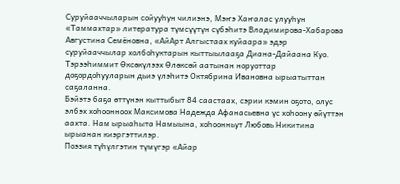Суруйааччыларын сойууһун чилиэнэ, Мэҥэ Хаҥалас улууһун «Таммахтар» литература түмсүүтүн сүбэһитэ Владимирова-Хабарова Августина Семёновна, «АйАрт Алгыстаах куйаара» эдэр суруйааччылар холбоһуктарын кыттыылааҕа Диана-Дайаана Куо.
Тэрээһиммит Өксөкүлээх Өлөксөй аатынан норуоттар доҕордоһууларын дьиэ үлэһитэ Октябрина Ивановна ырыатыттан саҕаланна.
Бэйэтэ баҕа өттүнэн кыттыбыт 84 саастаах, сэрии кэмин оҕото, олус элбэх хоһоонноох Максимова Надежда Афанасьевна үс хоһоону өйүттэн аахта. Нам ырыаһыта Намыына, хоһоонньут Любовь Никитина ырыанан киэргэттилэр.
Поэзия түһүлгэтин түмүгэр «Айар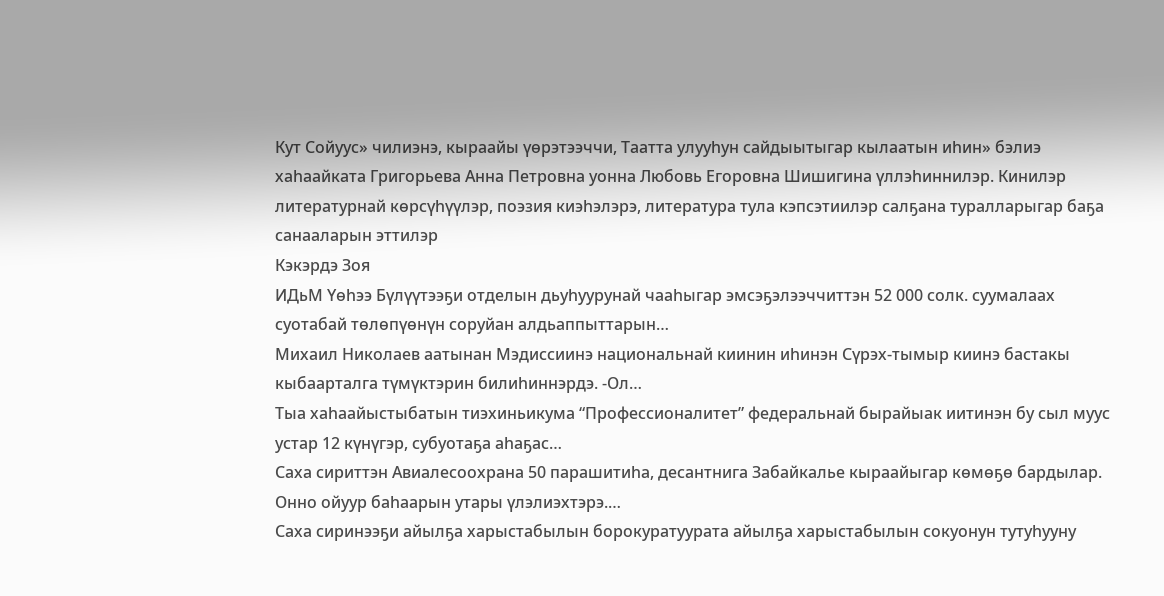Кут Сойуус» чилиэнэ, кыраайы үөрэтээччи, Таатта улууһун сайдыытыгар кылаатын иһин» бэлиэ хаһаайката Григорьева Анна Петровна уонна Любовь Егоровна Шишигина үллэһиннилэр. Кинилэр литературнай көрсүһүүлэр, поэзия киэһэлэрэ, литература тула кэпсэтиилэр салҕана туралларыгар баҕа санааларын эттилэр
Кэкэрдэ Зоя
ИДьМ Үөһээ Бүлүүтээҕи отделын дьуһуурунай чааһыгар эмсэҕэлээччиттэн 52 000 солк. суумалаах суотабай төлөпүөнүн соруйан алдьаппыттарын…
Михаил Николаев аатынан Мэдиссиинэ национальнай киинин иһинэн Сүрэх-тымыр киинэ бастакы кыбаарталга түмүктэрин билиһиннэрдэ. -Ол…
Тыа хаһаайыстыбатын тиэхиньикума “Профессионалитет” федеральнай бырайыак иитинэн бу сыл муус устар 12 күнүгэр, субуотаҕа аһаҕас…
Саха сириттэн Авиалесоохрана 50 парашитиһа, десантнига Забайкалье кыраайыгар көмөҕө бардылар. Онно ойуур баһаарын утары үлэлиэхтэрэ.…
Саха сиринээҕи айылҕа харыстабылын борокуратуурата айылҕа харыстабылын сокуонун тутуһууну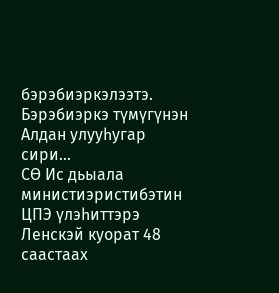бэрэбиэркэлээтэ. Бэрэбиэркэ түмүгүнэн Алдан улууһугар сири…
СӨ Ис дьыала министиэристибэтин ЦПЭ үлэһиттэрэ Ленскэй куорат 48 саастаах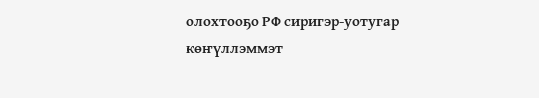олохтооҕо РФ сиригэр-уотугар көҥүллэммэт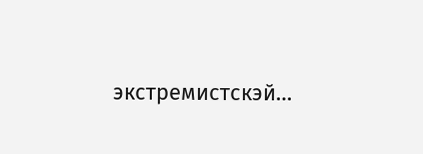экстремистскэй…